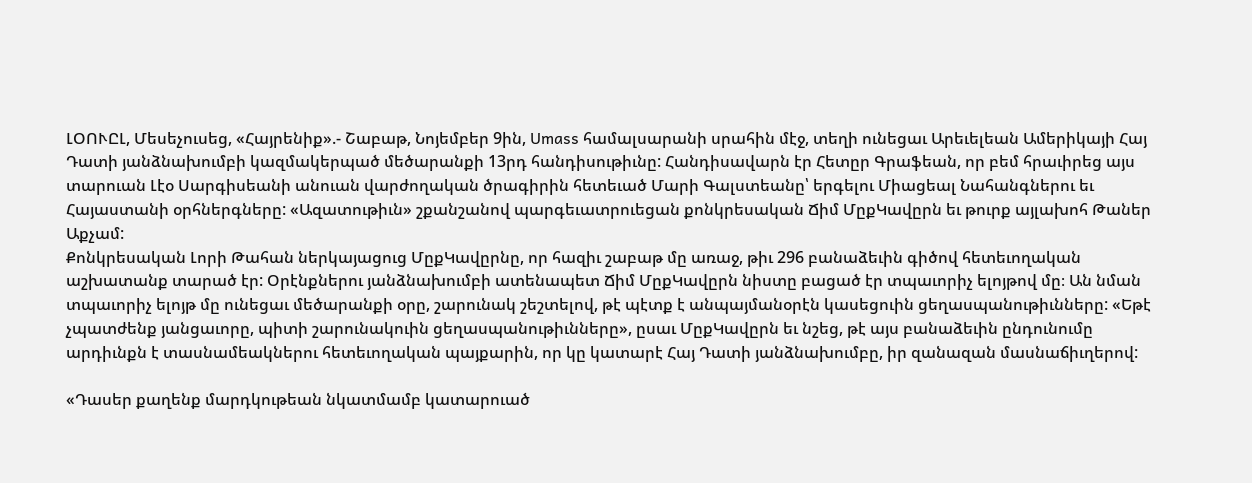ԼՕՈՒԸԼ, Մեսեչուսեց, «Հայրենիք».- Շաբաթ, Նոյեմբեր 9ին, Umass համալսարանի սրահին մէջ, տեղի ունեցաւ Արեւելեան Ամերիկայի Հայ Դատի յանձնախումբի կազմակերպած մեծարանքի 13րդ հանդիսութիւնը: Հանդիսավարն էր Հետըր Գրաֆեան, որ բեմ հրաւիրեց այս տարուան Լէօ Սարգիսեանի անուան վարժողական ծրագիրին հետեւած Մարի Գալստեանը՝ երգելու Միացեալ Նահանգներու եւ Հայաստանի օրհներգները: «Ազատութիւն» շքանշանով պարգեւատրուեցան քոնկրեսական Ճիմ ՄըքԿավըրն եւ թուրք այլախոհ Թաներ Աքչամ:
Քոնկրեսական Լորի Թահան ներկայացուց ՄըքԿավըրնը, որ հազիւ շաբաթ մը առաջ, թիւ 296 բանաձեւին գիծով հետեւողական աշխատանք տարած էր: Օրէնքներու յանձնախումբի ատենապետ Ճիմ ՄըքԿավըրն նիստը բացած էր տպաւորիչ ելոյթով մը։ Ան նման տպաւորիչ ելոյթ մը ունեցաւ մեծարանքի օրը, շարունակ շեշտելով, թէ պէտք է անպայմանօրէն կասեցուին ցեղասպանութիւնները: «Եթէ չպատժենք յանցաւորը, պիտի շարունակուին ցեղասպանութիւնները», ըսաւ ՄըքԿավըրն եւ նշեց, թէ այս բանաձեւին ընդունումը արդիւնքն է տասնամեակներու հետեւողական պայքարին, որ կը կատարէ Հայ Դատի յանձնախումբը, իր զանազան մասնաճիւղերով:

«Դասեր քաղենք մարդկութեան նկատմամբ կատարուած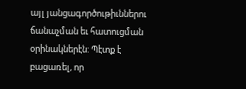այլ յանցագործութիւններու ճանաչման եւ հատուցման օրինակներէն: Պէտք է բացառել, որ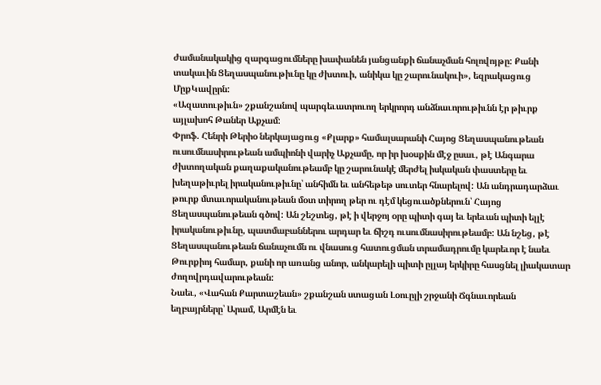ժամանակակից զարգացումները խափանեն յանցանքի ճանաչման հոլովոյթը: Քանի տակաւին Ցեղասպանութիւնը կը ժխտուի, անիկա կը շարունակուի», եզրակացուց ՄըքԿավըրն:
«Ազատութիւն» շքանշանով պարգեւատրուող երկրորդ անձնաւորութիւնն էր թիւրք այլախոհ Թաներ Աքչամ:
Փրոֆ. Հենրի Թերիօ ներկայացուց «Քլարք» համալսարանի Հայոց Ցեղասպանութեան ուսումնասիրութեան ամպիոնի վարիչ Աքչամը, որ իր խօսքին մէջ ըսաւ, թէ Անգարա ժխտողական քաղաքականութեամբ կը շարունակէ մերժել իսկական փաստերը եւ խեղաթիւրել իրականութիւնը՝ անհիմն եւ անհեթեթ սուտեր հնարելով: Ան անդրադարձաւ թուրք մտաւորականութեան մօտ տիրող թեր ու դէմ կեցուածքներուն՝ Հայոց Ցեղասպանութեան գծով: Ան շեշտեց, թէ ի վերջոյ օրը պիտի գայ եւ երեւան պիտի ելլէ իրականութիւնը, պատմաբաններու արդար եւ ճիշդ ուսումնասիրութեամբ: Ան նշեց, թէ Ցեղասպանութեան ճանաչումն ու վնասուց հատուցման տրամադրումը կարեւոր է նաեւ Թուրքիոյ համար, քանի որ առանց անոր, անկարելի պիտի ըլլայ երկիրը հասցնել լիակատար ժողովրդավարութեան:
Նաեւ, «Վահան Քարտաշեան» շքանշան ստացան Լօուըլի շրջանի Ճգնաւորեան եղբայրները՝ Արամ, Արմէն եւ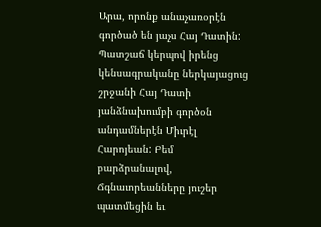Արա, որոնք անաչառօրէն գործած են յաչս Հայ Դատին: Պատշաճ կերպով իրենց կենսագրականը ներկայացուց շրջանի Հայ Դատի յանձնախումբի գործօն անդամներէն Միւրէլ Հարոյեան: Բեմ բարձրանալով, Ճգնաւորեանները յուշեր պատմեցին եւ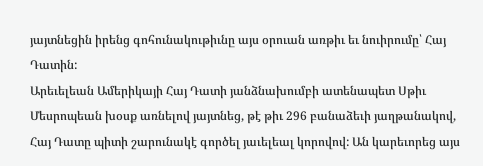յայտնեցին իրենց գոհունակութիւնը այս օրուան առթիւ եւ նուիրումը՝ Հայ Դատին:
Արեւելեան Ամերիկայի Հայ Դատի յանձնախումբի ատենապետ Սթիւ Մեսրոպեան խօսք առնելով յայտնեց, թէ թիւ 296 բանաձեւի յաղթանակով, Հայ Դատը պիտի շարունակէ գործել յաւելեալ կորովով: Ան կարեւորեց այս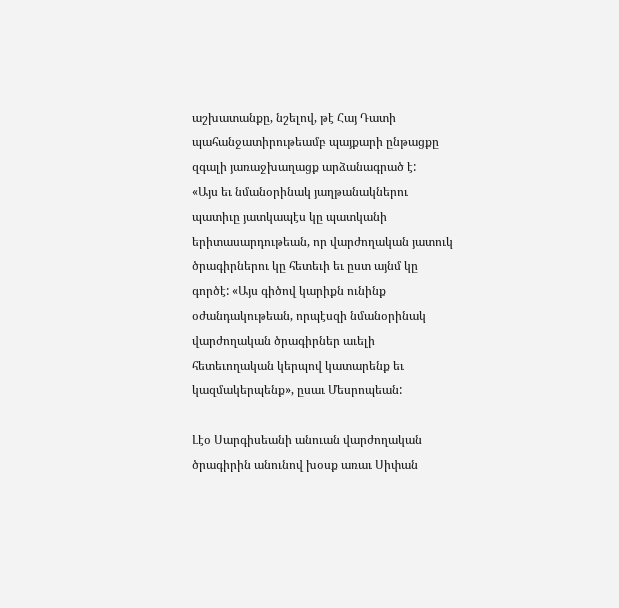աշխատանքը, նշելով, թէ Հայ Դատի պահանջատիրութեամբ պայքարի ընթացքը զգալի յառաջխաղացք արձանագրած է:
«Այս եւ նմանօրինակ յաղթանակներու պատիւը յատկապէս կը պատկանի երիտասարդութեան, որ վարժողական յատուկ ծրագիրներու կը հետեւի եւ ըստ այնմ կը գործէ: «Այս գիծով կարիքն ունինք օժանդակութեան, որպէսզի նմանօրինակ վարժողական ծրագիրներ աւելի հետեւողական կերպով կատարենք եւ կազմակերպենք», ըսաւ Մեսրոպեան:

Լէօ Սարգիսեանի անուան վարժողական ծրագիրին անունով խօսք առաւ Սիփան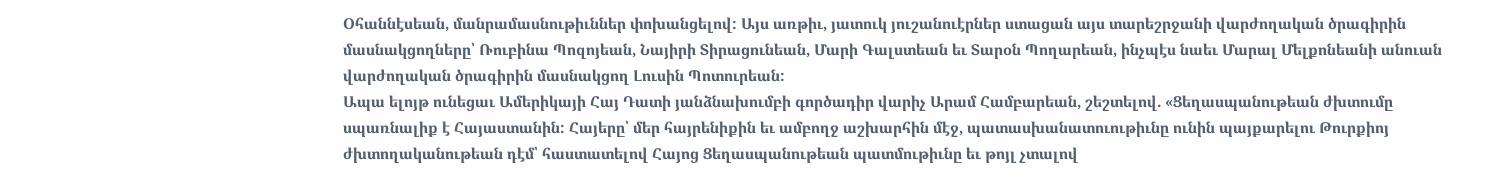Օհաննէսեան, մանրամասնութիւններ փոխանցելով: Այս առթիւ, յատուկ յուշանուէրներ ստացան այս տարեշրջանի վարժողական ծրագիրին մասնակցողները՝ Ռուբինա Պոզոյեան, Նայիրի Տիրացունեան, Մարի Գալստեան եւ Տարօն Պողարեան, ինչպէս նաեւ Մարալ Մելքոնեանի անուան վարժողական ծրագիրին մասնակցող Լուսին Պոտուրեան:
Ապա ելոյթ ունեցաւ Ամերիկայի Հայ Դատի յանձնախումբի գործադիր վարիչ Արամ Համբարեան, շեշտելով. «Ցեղասպանութեան ժխտումը սպառնալիք է Հայաստանին: Հայերը՝ մեր հայրենիքին եւ ամբողջ աշխարհին մէջ, պատասխանատուութիւնը ունին պայքարելու Թուրքիոյ ժխտողականութեան դէմ՝ հաստատելով Հայոց Ցեղասպանութեան պատմութիւնը եւ թոյլ չտալով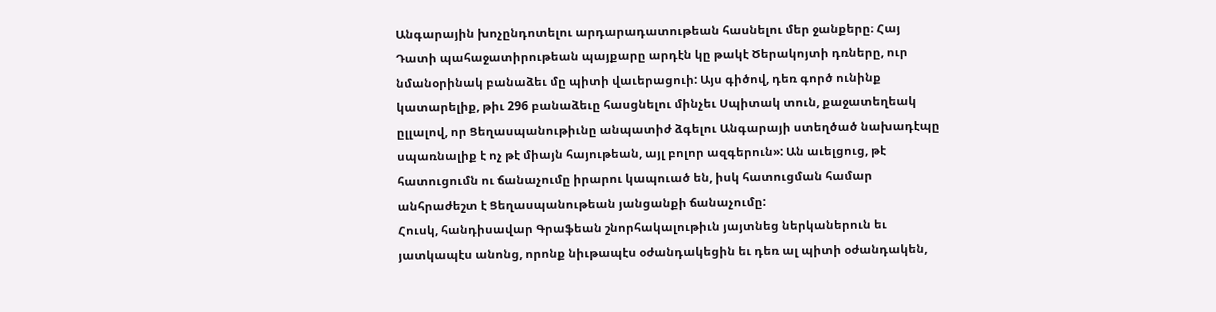Անգարային խոչընդոտելու արդարադատութեան հասնելու մեր ջանքերը։ Հայ Դատի պահաջատիրութեան պայքարը արդէն կը թակէ Ծերակոյտի դռները, ուր նմանօրինակ բանաձեւ մը պիտի վաւերացուի: Այս գիծով, դեռ գործ ունինք կատարելիք, թիւ 296 բանաձեւը հասցնելու մինչեւ Սպիտակ տուն, քաջատեղեակ ըլլալով, որ Ցեղասպանութիւնը անպատիժ ձգելու Անգարայի ստեղծած նախադէպը սպառնալիք է ոչ թէ միայն հայութեան, այլ բոլոր ազգերուն»: Ան աւելցուց, թէ հատուցումն ու ճանաչումը իրարու կապուած են, իսկ հատուցման համար անհրաժեշտ է Ցեղասպանութեան յանցանքի ճանաչումը:
Հուսկ, հանդիսավար Գրաֆեան շնորհակալութիւն յայտնեց ներկաներուն եւ յատկապէս անոնց, որոնք նիւթապէս օժանդակեցին եւ դեռ ալ պիտի օժանդակեն,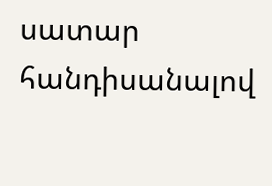սատար հանդիսանալով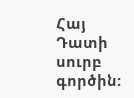Հայ Դատի սուրբ գործին: